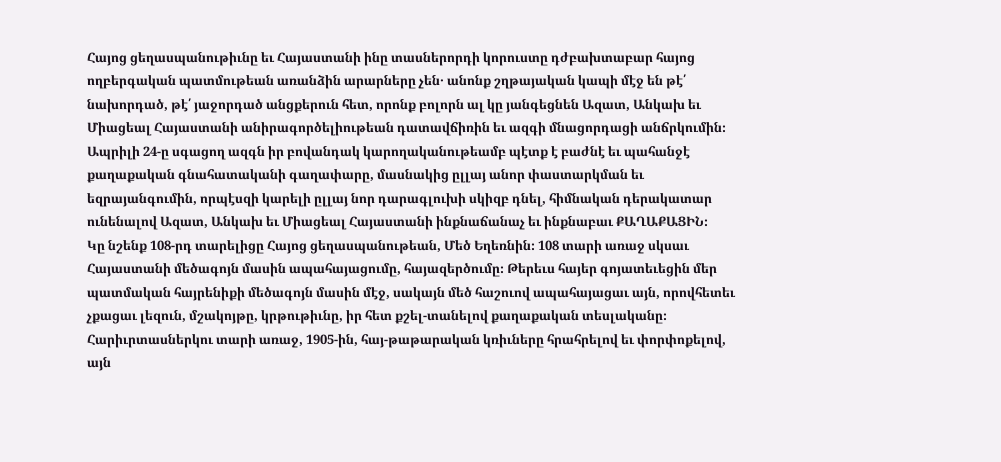Հայոց ցեղասպանութիւնը եւ Հայաստանի ինը տասներորդի կորուստը դժբախտաբար հայոց ողբերգական պատմութեան առանձին արարները չեն․ անոնք շղթայական կապի մէջ են թէ՛ նախորդած, թէ՛ յաջորդած անցքերուն հետ, որոնք բոլորն ալ կը յանգեցնեն Ազատ, Անկախ եւ Միացեալ Հայաստանի անիրագործելիութեան դատավճիռին եւ ազգի մնացորդացի անճրկումին։
Ապրիլի 24-ը սգացող ազգն իր բովանդակ կարողականութեամբ պէտք է բաժնէ եւ պահանջէ քաղաքական գնահատականի գաղափարը, մասնակից ըլլայ անոր փաստարկման եւ եզրայանգումին, որպէսզի կարելի ըլլայ նոր դարագլուխի սկիզբ դնել, հիմնական դերակատար ունենալով Ազատ, Անկախ եւ Միացեալ Հայաստանի ինքնաճանաչ եւ ինքնաբաւ ՔԱՂԱՔԱՑԻՆ։
Կը նշենք 108-րդ տարելիցը Հայոց ցեղասպանութեան, Մեծ Եղեռնին։ 108 տարի առաջ սկսաւ Հայաստանի մեծագոյն մասին ապահայացումը, հայազերծումը։ Թերեւս հայեր գոյատեւեցին մեր պատմական հայրենիքի մեծագոյն մասին մէջ, սակայն մեծ հաշուով ապահայացաւ այն, որովհետեւ չքացաւ լեզուն, մշակոյթը, կրթութիւնը, իր հետ քշել-տանելով քաղաքական տեսլականը։
Հարիւրտասներկու տարի առաջ, 1905-ին, հայ-թաթարական կռիւները հրահրելով եւ փորփոքելով, այն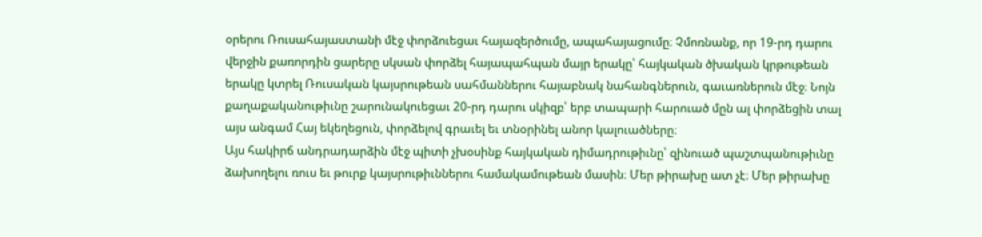օրերու Ռուսահայաստանի մէջ փորձուեցաւ հայազերծումը, ապահայացումը։ Չմոռնանք, որ 19-րդ դարու վերջին քառորդին ցարերը սկսան փորձել հայապահպան մայր երակը՝ հայկական ծխական կրթութեան երակը կտրել Ռուսական կայսրութեան սահմաններու հայաբնակ նահանգներուն, գաւառներուն մէջ։ Նոյն քաղաքականութիւնը շարունակուեցաւ 20-րդ դարու սկիզբ՝ երբ տապարի հարուած մըն ալ փորձեցին տալ այս անգամ Հայ եկեղեցուն, փորձելով գրաւել եւ տնօրինել անոր կալուածները։
Այս հակիրճ անդրադարձին մէջ պիտի չխօսինք հայկական դիմադրութիւնը՝ զինուած պաշտպանութիւնը ձախողելու ռուս եւ թուրք կայսրութիւններու համակամութեան մասին։ Մեր թիրախը ատ չէ։ Մեր թիրախը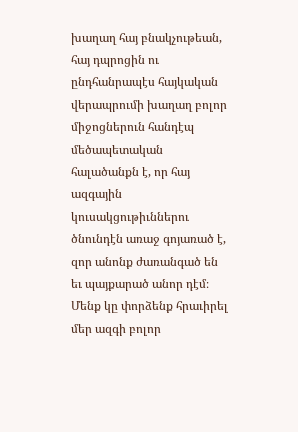խաղաղ հայ բնակչութեան, հայ դպրոցին ու ընդհանրապէս հայկական վերապրումի խաղաղ բոլոր միջոցներուն հանդէպ մեծապետական հալածանքն է, որ հայ ազգային կուսակցութիւններու ծնունդէն առաջ գոյառած է, զոր անոնք ժառանգած են եւ պայքարած անոր դէմ։
Մենք կը փորձենք հրաւիրել մեր ազգի բոլոր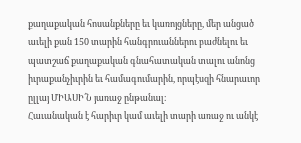քաղաքական հոսանքները եւ կառոյցները, մեր անցած աւելի քան 150 տարին հանգրուաններու բաժնելու եւ պատշաճ քաղաքական գնահատական տալու անոնց իւրաքանչիւրին եւ համագումարին, որպէսզի հնարաւոր ըլլայ ՄԻԱՍԻ՛Ն յառաջ ընթանալ։
Հաւանական է հարիւր կամ աւելի տարի առաջ ու անկէ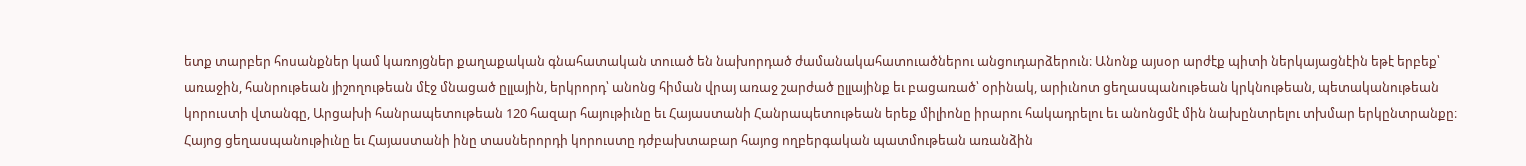ետք տարբեր հոսանքներ կամ կառոյցներ քաղաքական գնահատական տուած են նախորդած ժամանակահատուածներու անցուդարձերուն։ Անոնք այսօր արժէք պիտի ներկայացնէին եթէ երբեք՝ առաջին, հանրութեան յիշողութեան մէջ մնացած ըլլային, երկրորդ՝ անոնց հիման վրայ առաջ շարժած ըլլայինք եւ բացառած՝ օրինակ, արիւնոտ ցեղասպանութեան կրկնութեան, պետականութեան կորուստի վտանգը, Արցախի հանրապետութեան 120 հազար հայութիւնը եւ Հայաստանի Հանրապետութեան երեք միլիոնը իրարու հակադրելու եւ անոնցմէ մին նախընտրելու տխմար երկընտրանքը։
Հայոց ցեղասպանութիւնը եւ Հայաստանի ինը տասներորդի կորուստը դժբախտաբար հայոց ողբերգական պատմութեան առանձին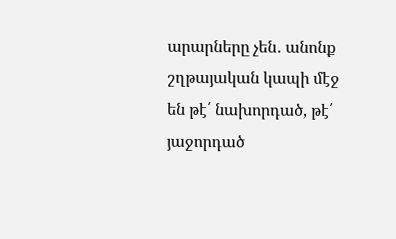արարները չեն․ անոնք շղթայական կապի մէջ են թէ՛ նախորդած, թէ՛ յաջորդած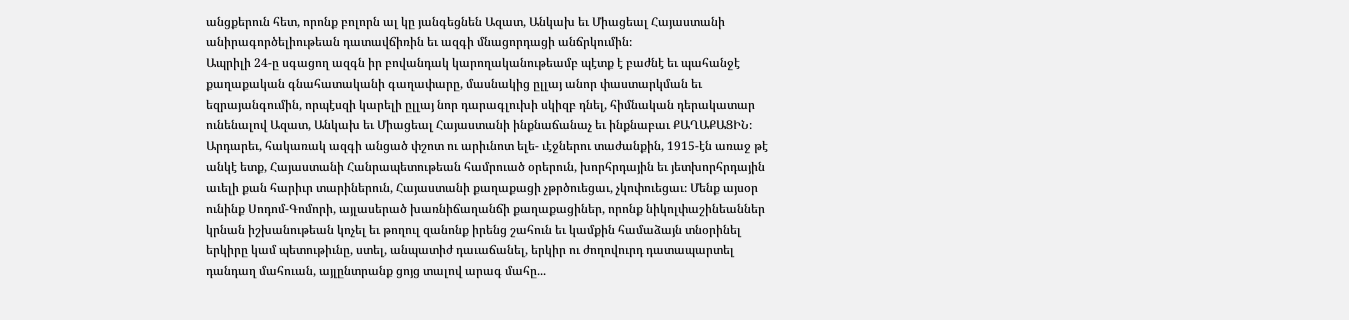անցքերուն հետ, որոնք բոլորն ալ կը յանգեցնեն Ազատ, Անկախ եւ Միացեալ Հայաստանի անիրագործելիութեան դատավճիռին եւ ազգի մնացորդացի անճրկումին։
Ապրիլի 24-ը սգացող ազգն իր բովանդակ կարողականութեամբ պէտք է բաժնէ եւ պահանջէ քաղաքական գնահատականի գաղափարը, մասնակից ըլլայ անոր փաստարկման եւ եզրայանգումին, որպէսզի կարելի ըլլայ նոր դարագլուխի սկիզբ դնել, հիմնական դերակատար ունենալով Ազատ, Անկախ եւ Միացեալ Հայաստանի ինքնաճանաչ եւ ինքնաբաւ ՔԱՂԱՔԱՑԻՆ։
Արդարեւ, հակառակ ազգի անցած փշոտ ու արիւնոտ ելե- ւէջներու տաժանքին, 1915-էն առաջ թէ անկէ ետք, Հայաստանի Հանրապետութեան համրուած օրերուն, խորհրդային եւ յետխորհրդային աւելի քան հարիւր տարիներուն, Հայաստանի քաղաքացի չթրծուեցաւ, չկոփուեցաւ։ Մենք այսօր ունինք Սոդոմ-Գոմորի, այլասերած խառնիճաղանճի քաղաքացիներ, որոնք նիկոլփաշինեաններ կրնան իշխանութեան կոչել եւ թողուլ զանոնք իրենց շահուն եւ կամքին համաձայն տնօրինել երկիրը կամ պետութիւնը, ստել, անպատիժ դաւաճանել, երկիր ու ժողովուրդ դատապարտել դանդաղ մահուան, այլընտրանք ցոյց տալով արագ մահը...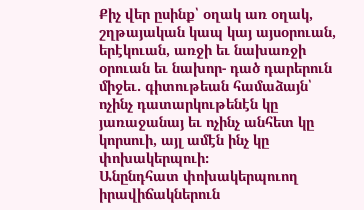Քիչ վեր ըսինք՝ օղակ առ օղակ, շղթայական կապ կայ այսօրուան, երէկուան, առջի եւ նախառջի օրուան եւ նախոր- դած դարերուն միջեւ. գիտութեան համաձայն՝ ոչինչ դատարկութենէն կը յառաջանայ եւ ոչինչ անհետ կը կորսուի, այլ ամէն ինչ կը փոխակերպուի։
Անընդհատ փոխակերպուող իրավիճակներուն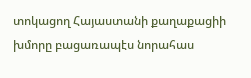տոկացող Հայաստանի քաղաքացիի խմորը բացառապէս նորահաս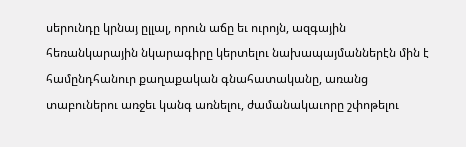սերունդը կրնայ ըլլալ, որուն աճը եւ ուրոյն, ազգային հեռանկարային նկարագիրը կերտելու նախապայմաններէն մին է համընդհանուր քաղաքական գնահատականը, առանց տաբուներու առջեւ կանգ առնելու, ժամանակաւորը շփոթելու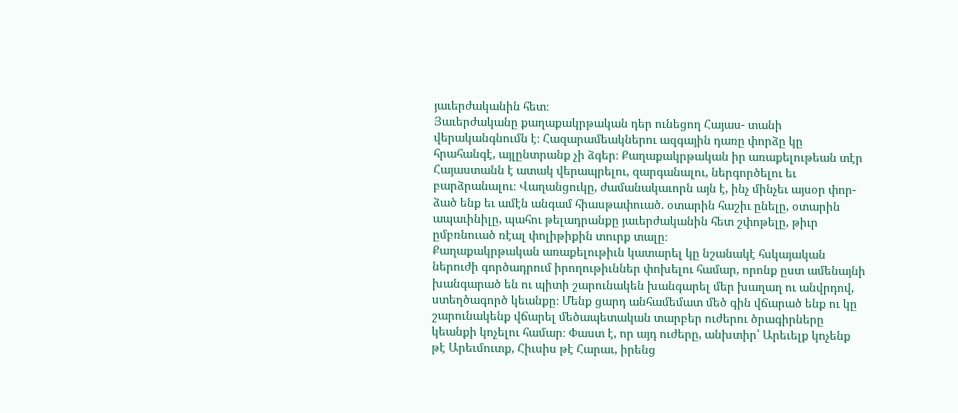յաւերժականին հետ։
Յաւերժականը քաղաքակրթական դեր ունեցող Հայաս- տանի վերականգնումն է։ Հազարամեակներու ազգային դառը փորձը կը հրահանգէ, այլընտրանք չի ձգեր։ Քաղաքակրթական իր առաքելութեան տէր Հայաստանն է ատակ վերապրելու, զարգանալու, ներգործելու եւ բարձրանալու։ Վաղանցուկը, ժամանակաւորն այն է, ինչ մինչեւ այսօր փոր-ձած ենք եւ ամէն անգամ հիասթափուած. օտարին հաշիւ ընելը, օտարին ապաւինիլը, պահու թելադրանքը յաւերժականին հետ շփոթելը, թիւր ըմբռնուած ռէալ փոլիթիքին տուրք տալը։
Քաղաքակրթական առաքելութիւն կատարել կը նշանակէ հսկայական ներուժի գործադրում իրողութիւններ փոխելու համար, որոնք ըստ ամենայնի խանգարած են ու պիտի շարունակեն խանգարել մեր խաղաղ ու անվրդով, ստեղծագործ կեանքը։ Մենք ցարդ անհամեմատ մեծ գին վճարած ենք ու կը շարունակենք վճարել մեծապետական տարբեր ուժերու ծրագիրները կեանքի կոչելու համար։ Փաստ է, որ այդ ուժերը, անխտիր՝ Արեւելք կոչենք թէ Արեւմուտք, Հիւսիս թէ Հարաւ, իրենց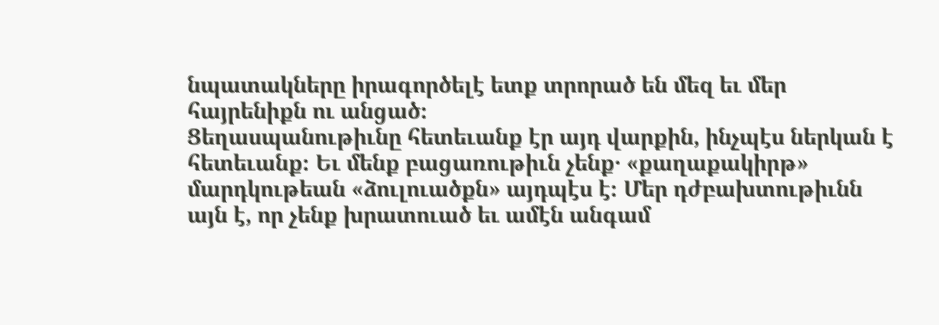նպատակները իրագործելէ ետք տրորած են մեզ եւ մեր հայրենիքն ու անցած։
Ցեղասպանութիւնը հետեւանք էր այդ վարքին, ինչպէս ներկան է հետեւանք։ Եւ մենք բացառութիւն չենք․ «քաղաքակիրթ» մարդկութեան «ձուլուածքն» այդպէս է։ Մեր դժբախտութիւնն այն է, որ չենք խրատուած եւ ամէն անգամ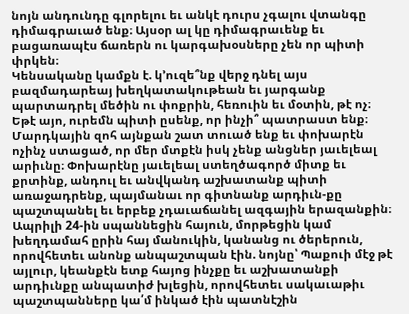նոյն անդունդը գլորելու եւ անկէ դուրս չգալու վտանգը դիմագրաւած ենք։ Այսօր ալ կը դիմագրաւենք եւ բացառապէս ճառերն ու կարգախօսները չեն որ պիտի փրկեն։
Կենսականը կամքն է. կ’ուզե՞նք վերջ դնել այս բազմադարեայ խեղկատակութեան եւ յարգանք պարտադրել մեծին ու փոքրին, հեռուին եւ մօտին, թէ ոչ։ Եթէ այո, ուրեմն պիտի ըսենք, որ ինչի՞ պատրաստ ենք։ Մարդկային զոհ այնքան շատ տուած ենք եւ փոխարէն ոչինչ ստացած, որ մեր մտքէն իսկ չենք անցներ յաւելեալ արիւնը։ Փոխարէնը յաւելեալ ստեղծագործ միտք եւ քրտինք, անդուլ եւ անվկանդ աշխատանք պիտի առաջադրենք, պայմանաւ որ գիտնանք արդիւն-քը պաշտպանել եւ երբեք չդաւաճանել ազգային երազանքին։
Ապրիլի 24-ին սպաննեցին հայուն, մորթեցին կամ խեղդամահ ըրին հայ մանուկին, կանանց ու ծերերուն, որովհետեւ անոնք անպաշտպան էին. նոյնը՝ Պաքուի մէջ թէ այլուր, կեանքէն ետք հայոց ինչքը եւ աշխատանքի արդիւնքը անպատիժ խլեցին, որովհետեւ սակաւաթիւ պաշտպանները կա՛մ ինկած էին պատնէշին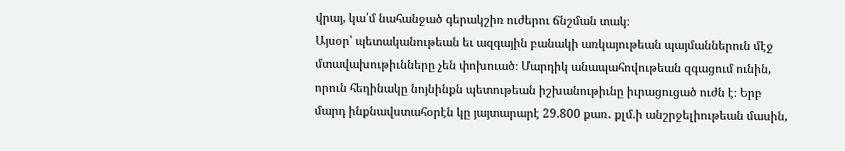վրայ, կա՛մ նահանջած գերակշիռ ուժերու ճնշման տակ։
Այսօր՝ պետականութեան եւ ազգային բանակի առկայութեան պայմաններուն մէջ մտավախութիւնները չեն փոխուած։ Մարդիկ անապահովութեան զգացում ունին, որուն հեղինակը նոյնինքն պետութեան իշխանութիւնը իւրացուցած ուժն է։ Երբ մարդ ինքնավստահօրէն կը յայտարարէ 29.800 քառ․ քլմ.ի անշրջելիութեան մասին,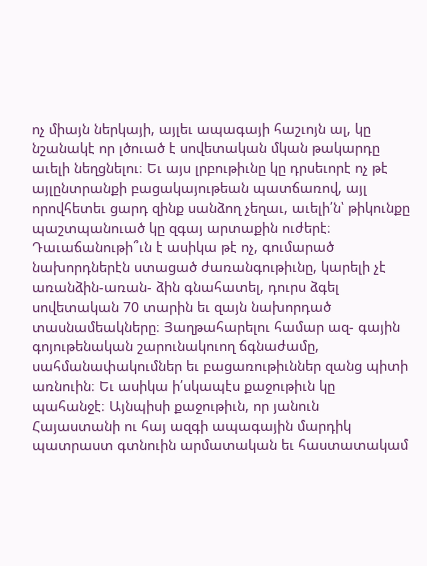ոչ միայն ներկայի, այլեւ ապագայի հաշւոյն ալ, կը նշանակէ որ լծուած է սովետական մկան թակարդը աւելի նեղցնելու։ Եւ այս լրբութիւնը կը դրսեւորէ ոչ թէ այլընտրանքի բացակայութեան պատճառով, այլ որովհետեւ ցարդ զինք սանձող չեղաւ, աւելի՛ն՝ թիկունքը պաշտպանուած կը զգայ արտաքին ուժերէ։
Դաւաճանութի՞ւն է ասիկա թէ ոչ, գումարած նախորդներէն ստացած ժառանգութիւնը, կարելի չէ առանձին-առան- ձին գնահատել, դուրս ձգել սովետական 70 տարին եւ զայն նախորդած տասնամեակները։ Յաղթահարելու համար ազ- գային գոյութենական շարունակուող ճգնաժամը, սահմանափակումներ եւ բացառութիւններ զանց պիտի առնուին։ Եւ ասիկա ի՛սկապէս քաջութիւն կը պահանջէ։ Այնպիսի քաջութիւն, որ յանուն Հայաստանի ու հայ ազգի ապագային մարդիկ պատրաստ գտնուին արմատական եւ հաստատակամ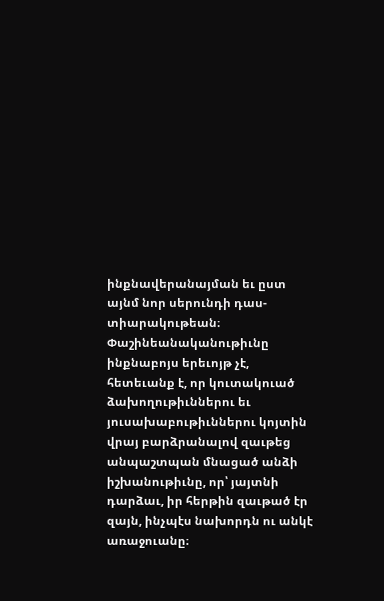ինքնավերանայման եւ ըստ այնմ նոր սերունդի դաս- տիարակութեան։
Փաշինեանականութիւնը ինքնաբոյս երեւոյթ չէ, հետեւանք է, որ կուտակուած ձախողութիւններու եւ յուսախաբութիւններու կոյտին վրայ բարձրանալով զաւթեց անպաշտպան մնացած անձի իշխանութիւնը, որ՝ յայտնի դարձաւ, իր հերթին զաւթած էր զայն, ինչպէս նախորդն ու անկէ առաջուանը։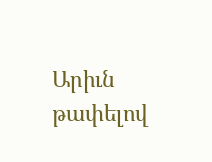Արիւն թափելով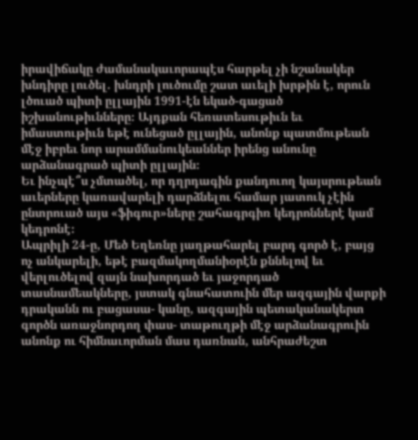իրավիճակը ժամանակաւորապէս հարթել չի նշանակեր խնդիրը լուծել. խնդրի լուծումը շատ աւելի խրթին է, որուն լծուած պիտի ըլլային 1991-էն եկած-գացած իշխանութիւնները։ Այդքան հեռատեսութիւն եւ իմաստութիւն եթէ ունեցած ըլլային, անոնք պատմութեան մէջ իբրեւ նոր արամմանուկեաններ իրենց անունը արձանագրած պիտի ըլլային։
Եւ ինչպէ՞ս չմտածել, որ դղրդագին քանդուող կայսրութեան աւերները կառավարելի դարձնելու համար յատուկ չէին ընտրուած այս «ֆիգուր»ները շահագրգիռ կեդրոններէ կամ կեդրոնէ։
Ապրիլի 24-ը, Մեծ Եղեռնը յաղթահարել բարդ գործ է, բայց ոչ անկարելի, եթէ բազմակողմանիօրէն քննելով եւ վերլուծելով զայն նախորդած եւ յաջորդած տասնամեակները, յստակ գնահատուին մեր ազգային վարքի դրականն ու բացասա- կանը, ազգային պետականակերտ գործն առաջնորդող փաս- տաթուղթի մէջ արձանագրուին անոնք ու հիմնաւորման մաս դառնան, անհրաժեշտ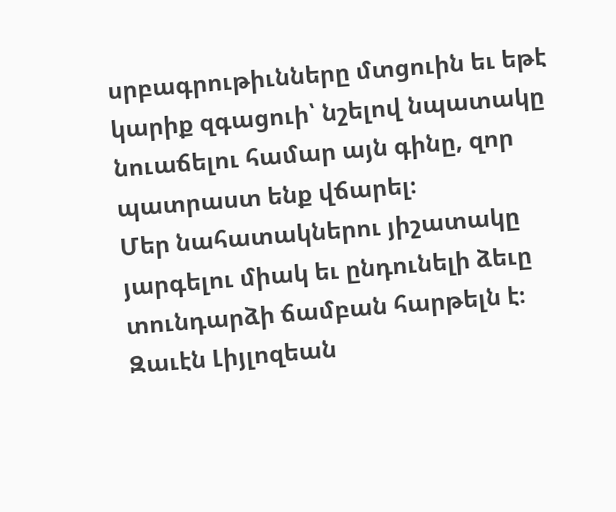սրբագրութիւնները մտցուին եւ եթէ կարիք զգացուի՝ նշելով նպատակը նուաճելու համար այն գինը, զոր պատրաստ ենք վճարել։
Մեր նահատակներու յիշատակը յարգելու միակ եւ ընդունելի ձեւը տունդարձի ճամբան հարթելն է։
Զաւէն Լիյլոզեան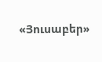«Յուսաբեր»